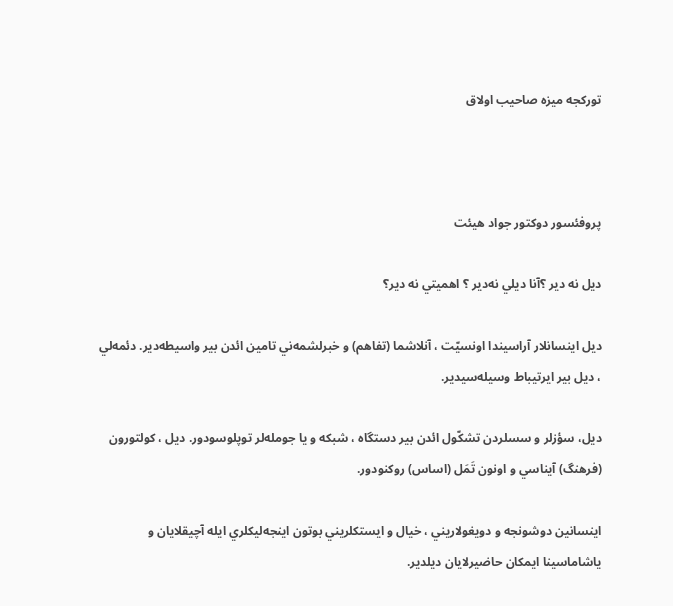تورکجه میزه صاحیب اولاق



پروفئسور دوکتور جواد هیئت

ديل نه دير ؟آنا ديلي نه‌دير ؟ اهميتي نه ‌دير؟

ديل اينسانلار آراسيندا اونسيّت ، آنلاشما (تفاهم) و خبرلشمه‌ني تامين ائدن بير واسيطه‌دير. دئمه‌لي ، ديل بير ايرتيباط وسيله‌سيدير.

ديل، سؤزلر و سسلردن تشكّول ائدن بير دستگاه ، شبكه و يا جومله‌لر توپلوسودور. ديل ، كولتورون (فرهنگ) آيناسي و اونون تَمَل (اساس) روكنودور.

اينسانين دوشونجه و دويغولاريني ، خيال و ايستكلريني بوتون اينجه‌ليكلري ايله آچيقلايان و ياشاماسينا ايمكان حاضيرلايان ديلدير.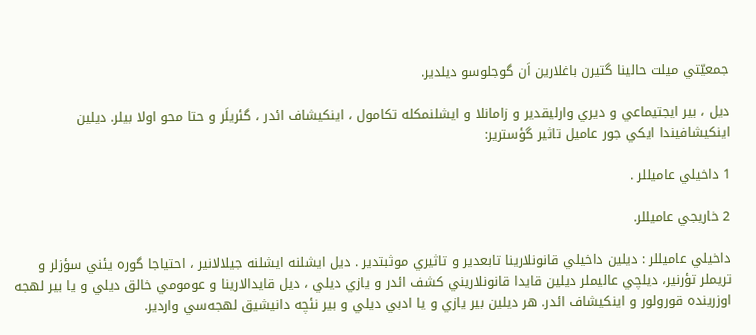جمعيّتي ميلت حالينا گتيرن باغلارين اَن گوجلوسو ديلدير.

ديل ، بير ايجتيماعي و ديري وارليقدير و زامانلا و ايشلنمكله تكامول ، اينكيشاف ائدر ، گئريلَر و حتا محو اولا بيلر. ديلين اينكيشافيندا ايكي جور عاميل تاثير گؤسترير:

1 داخيلي عاميللر .

2 خاريجي عاميللر.

داخيلي عاميللر : ديلين داخيلي قانونلارينا تابعدير و تاثيري موثبتدير . ديل ايشلنه ايشلنه جيلالانير ، احتياجا گوره يئني سؤزلر و تريملر تؤرنير، ديلچي عاليملر ديلين قايدا قانونلاريني كشف ائدر و يازي ديلي ، ديل قايدالارينا و عومومي خالق ديلي و يا بير لهجه اوزرينده قورولور و اينكيشاف ائدر. هر ديلين بير يازي و يا ادبي ديلي و بير نئچه دانيشيق لهجه‌سي واردير.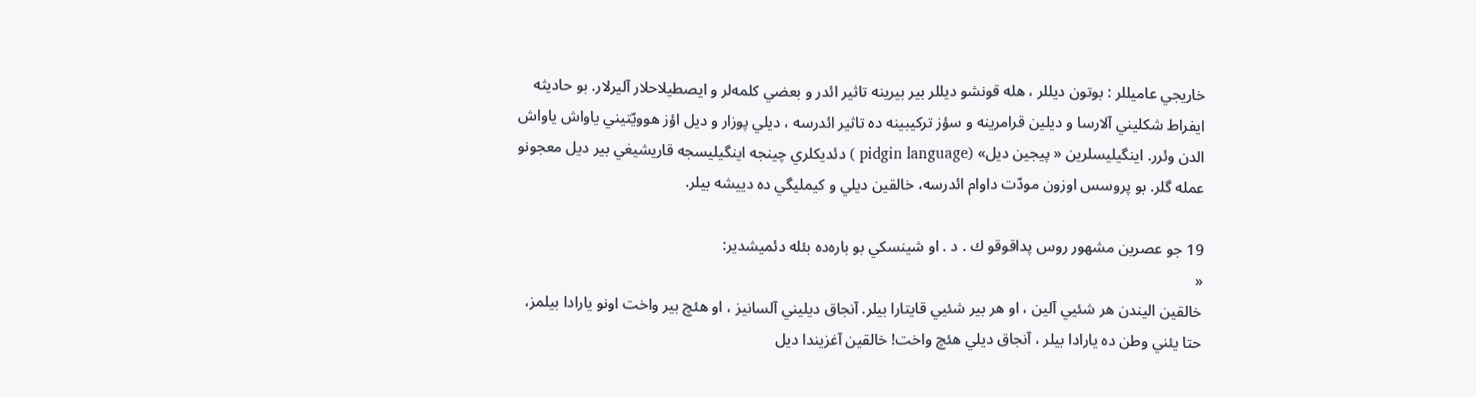خاريجي عاميللر : بوتون ديللر ، هله قونشو ديللر بير بيرينه تاثير ائدر و بعضي كلمه‌لر و ايصطيلاحلار آليرلار. بو حاديثه ايفراط شكليني ‌آلارسا و ديلين قرامرينه و سؤز تركيبينه ده تاثير ائدرسه ، ديلي پوزار و ديل اؤز هوويّتيني ياواش ياواش الدن وئرر. اينگيليسلرين « پيجين ديل» (pidgin language ) دئديكلري چينجه اينگيليسجه قاريشيغي بير ديل معجونو عمله گلر. بو پروسس اوزون مودّت داوام ائدرسه، خالقين ديلي و كيمليگي ده دييشه بيلر.

19 جو عصرين مشهور روس پداقوقو ك . د . او شينسكي بو باره‌ده بئله دئميشدير:
«
خالقين اليندن هر شئيي آلين ، او هر بير شئيي قايتارا بيلر. آنجاق ديليني آلسانيز ، او هئچ بير واخت اونو يارادا بيلمز، حتا يئني وطن ده يارادا بيلر ، آنجاق ديلي هئچ واخت! خالقين آغزيندا ديل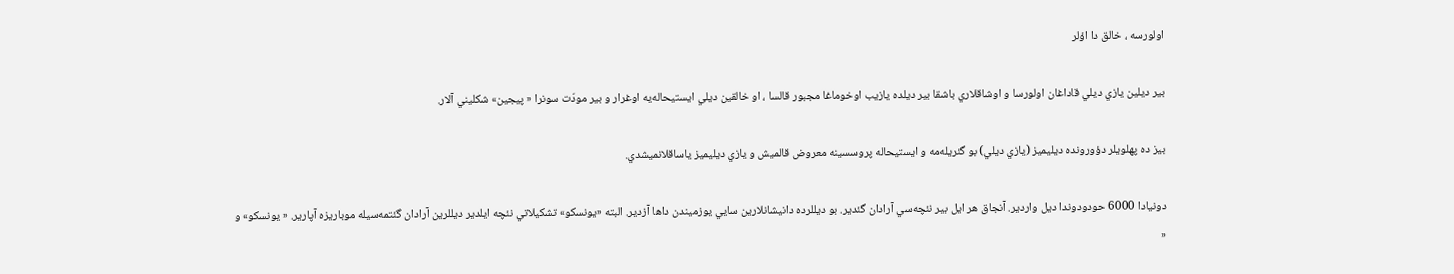اولورسه ، خالق دا اؤلر

بير ديلين يازي ديلي قاداغان اولورسا و اوشاقلاري باشقا بير ديلده يازيب اوخوماغا مجبور قالسا ، او خالقين ديلي ايستيحاله‌يه اوغرار و بير مودّت سونرا « پيجين» شكليني آلار.

بيز ده پهلويلر دؤورونده ديليميز (يازي ديلي) بو گئريله‌مه و ايستيحاله پروسسينه معروض قالميش و يازي ديليميز ياساقلانميشدي.

دونيادا 6000 حودودوندا ديل واردير. آنجاق هر ايل بير نئچه‌سي آرادان گئدير. بو ديللرده دانيشانلارين سايي يوزميندن داها آزدير. البته «يونسكو» تشكيلاتي نئچه ايلدير ديللرين آرادان گئتمه‌سيله موباريزه آپارير. « يونسكو» و
«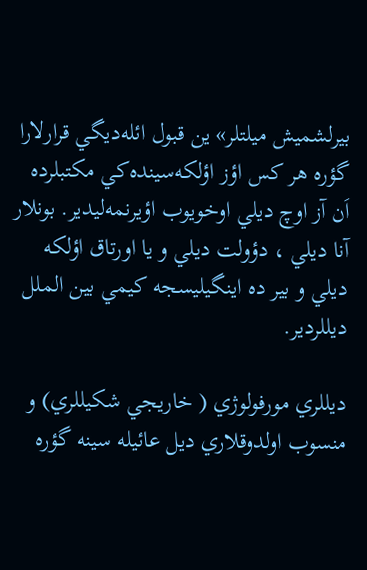بيرلشميش ميلتلر» ين قبول ائله‌ديگي قرارلارا گؤره هر كس اؤز اؤلكه‌سينده‌كي مكتبلرده اَن آز اوچ ديلي اوخويوب اؤيرنمه‌ليدير. بونلار آنا ديلي ، دؤولت ديلي و يا اورتاق اؤلكه‌ ديلي و بير ده اينگيليسجه كيمي بين الملل ديللردير.

ديللري مورفولوژي ( خاريجي شكيللري) و منسوب اولدوقلاري ديل عائيله سينه گؤره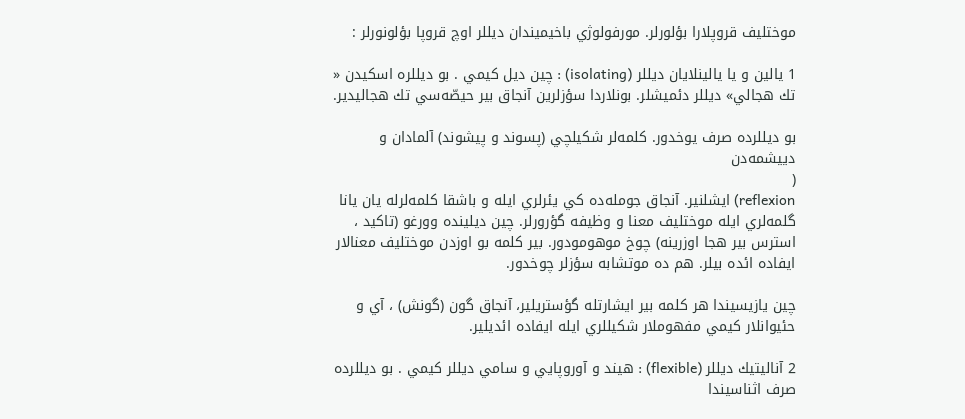موختليف قروپلارا بؤلورلر. مورفولوژي باخيميندان ديللر اوچ قروپا بؤلونورلر :

1 يالين و يا يالينلايان ديللر (isolating) : چين ديل كيمي . بو ديللره اسكيدن « تك هجالي» ديللر دئميشلر. بونلاردا سؤزلرين آنجاق بير حيصّه‌سي تك هجاليدير.

بو ديللرده صرف يوخدور. كلمه‌لر شكيلچي (پسوند و پيشوند) آلمادان و دييشمه‌دن
(
reflexion) ايشلنير. آنجاق جومله‌ده كي يئرلري ايله و باشقا كلمه‌لرله يان يانا گلمه‌لري ايله موختليف معنا و وظيفه گؤرورلر. چين ديلينده وورغو (تاكيد ، استرس بير هجا اوزرينه) چوخ موهومودور. بير كلمه بو اوزدن موختليف معنالار ايفاده ائده بيلر. هم ده موتشابه سؤزلر چوخدور.

چين يازيسيندا هر كلمه بير ايشارتله گؤستريلير، آنجاق گون (گونش) ، آي و حئيوانلار كيمي مفهوملار شكيللري ايله ايفاده ائديلير.

2 آناليتيك ديللر (flexible) : هيند و آوروپايي و سامي ديللر كيمي . بو ديللرده صرف اثناسيندا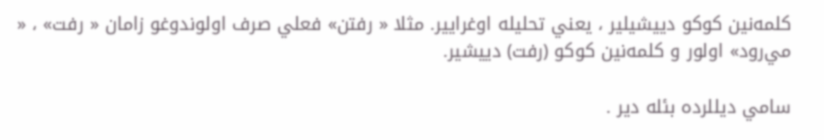كلمه‌نين كوكو دييشيلير ، يعني تحليله اوغرايير. مثلا « رفتن» فعلي صرف اولوندوغو زامان « رفت» ، « مي‌رود» اولور و كلمه‌نين كوكو (رفت) دييشير.

سامي ديللرده بئله دير .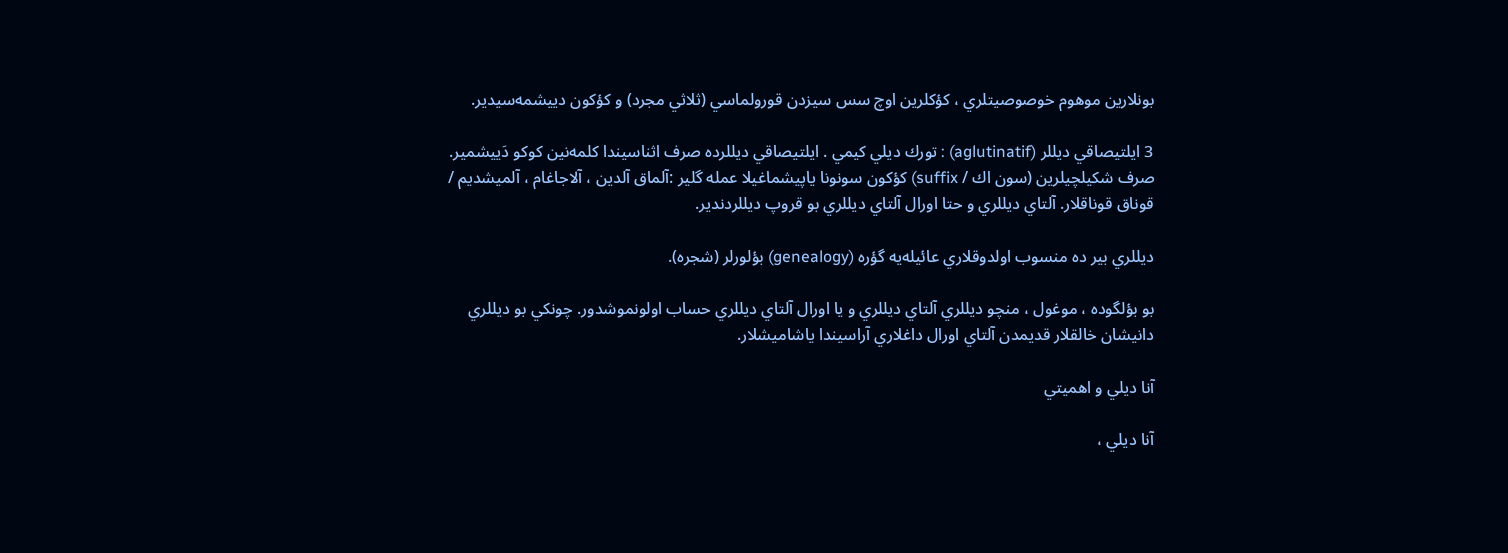بونلارين موهوم خوصوصيتلري ، كؤكلرين اوچ سس سيزدن قورولماسي (ثلاثي مجرد) و كؤكون دييشمه‌سيدير.

3 ايلتيصاقي ديللر (aglutinatif) : تورك ديلي كيمي . ايلتيصاقي ديللرده صرف اثناسيندا كلمه‌نين كوكو دَييشمير. صرف شكيلچيلرين (سون اك / suffix) كؤكون سونونا ياپيشماغيلا عمله گلير :آلماق آلدين ، آلاجاغام ، آلميشديم / قوناق قوناقلار. آلتاي ديللري و حتا اورال آلتاي ديللري بو قروپ ديللردندير.

ديللري بير ده منسوب اولدوقلاري عائيله‌يه گؤره (genealogy) بؤلورلر (شجره).

بو بؤلگوده ، موغول ، منچو ديللري آلتاي ديللري و يا اورال آلتاي ديللري حساب اولونموشدور. چونكي بو ديللري دانيشان خالقلار قديمدن آلتاي اورال داغلاري آراسيندا ياشاميشلار.

آنا ديلي و اهميتي

آنا ديلي ،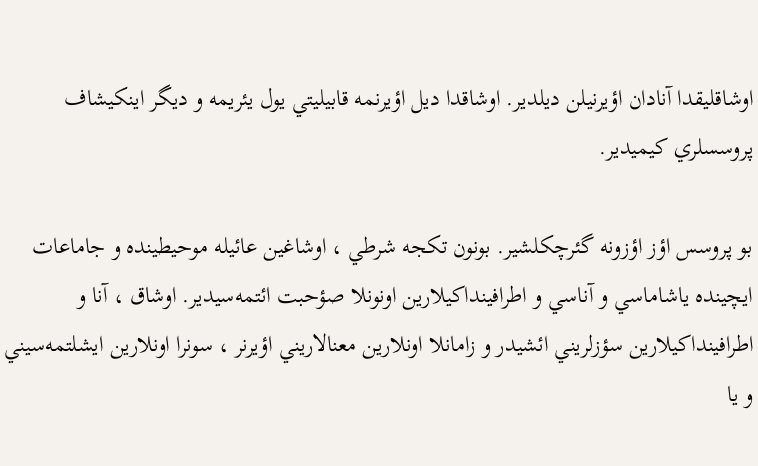اوشاقليقدا آنادان اؤيرنيلن ديلدير. اوشاقدا ديل اؤيرنمه قابيليتي يول يئريمه و ديگر اينكيشاف پروسسلري كيميدير.

بو پروسس اؤز اؤزونه گئرچكلشير. بونون تكجه شرطي ، اوشاغين عائيله موحيطينده و جاماعات ايچينده ياشاماسي و آناسي و اطرافينداكيلارين اونونلا صؤحبت ائتمه‌سيدير. اوشاق ، آنا و اطرافينداكيلارين سؤزلريني ائشيدر و زامانلا اونلارين معنالاريني اؤيرنر ، سونرا اونلارين ايشلتمه‌سيني و يا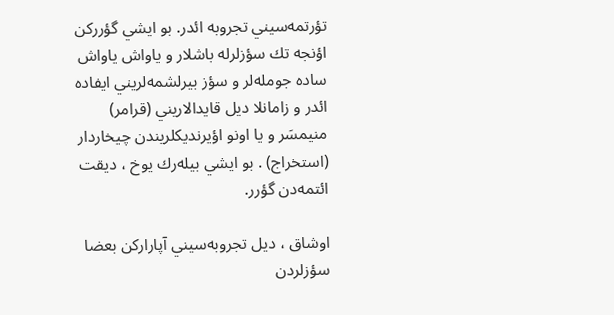تؤرتمه‌سيني تجروبه ائدر. بو ايشي گؤرركن اؤنجه تك سؤزلرله باشلار و ياواش ياواش ساده جومله‌لر و سؤز بيرلشمه‌لريني ايفاده ائدر و زامانلا ديل قايدالاريني (قرامر) منيمسَر و يا اونو اؤيرنديكلريندن چيخاردار (استخراج) . بو ايشي بيله‌رك يوخ ، ديقت ائتمه‌دن گؤرر.

اوشاق ، ديل تجروبه‌سيني آپاراركن بعضا سؤزلردن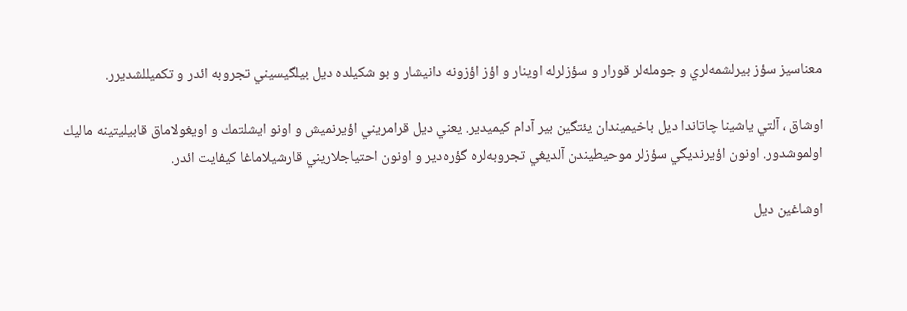معناسيز سؤز بيرلشمه‌لري و جومله‌لر قورار و سؤزلرله اوينار و اؤز اؤزونه دانيشار و بو شكيلده ديل بيلگيسيني تجروبه ائدر و تكميللشديرر.

اوشاق ، آلتي ياشينا چاتاندا ديل باخيميندان يئتگين بير آدام كيميدير. يعني ديل قرامريني اؤيرنميش و اونو ايشلتمك و اويغولاماق قابيليتينه ماليك اولموشدور. اونون اؤيرنديگي سؤزلر موحيطيندن آلديغي تجروبه‌لره گؤره‌دير و اونون احتياجلاريني قارشيلاماغا كيفايت ائدر.

اوشاغين ديل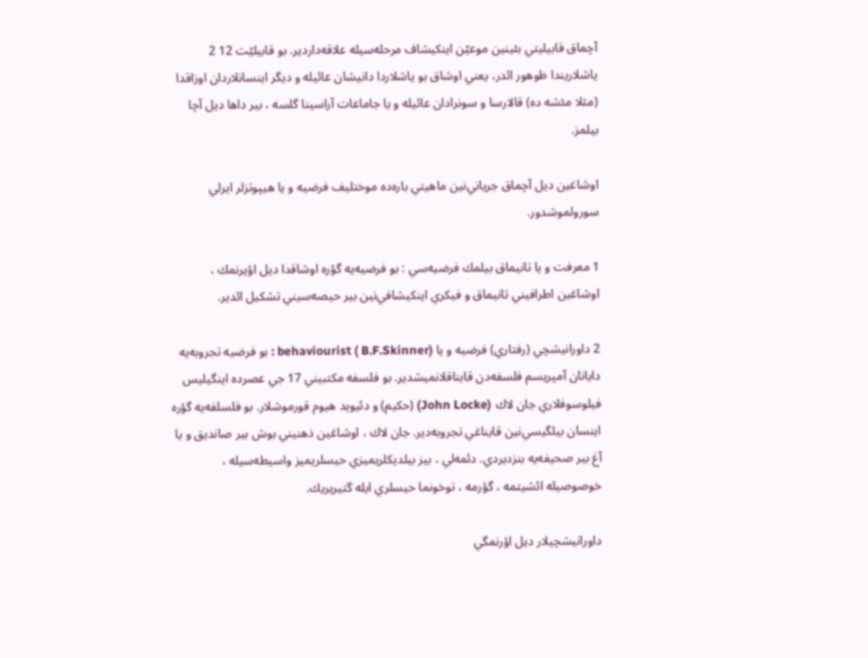آچماق قابيليتي بئينين موعيّن اينكيشاف مرحله‌سيله علاقه‌داردير. بو قابيليّت 12 2 ياشلاريندا ظوهور ائدر، يعني اوشاق بو ياشلاردا دانيشان عائيله و ديگر اينسانلاردان اوزاقدا (مثلا مئشه ده) قالارسا و سونرادان عائيله و يا جاماعات آراسينا گلسه ، بير داها ديل آچا بيلمز.

اوشاغين ديل آچماق جرياني‌نين ماهيتي باره‌ده موختليف فرضيه و يا هيپوتزلر ايرلي سورولموشدور.

1 معرفت و يا تانيماق بيلمك فرضيه‌سي : بو فرضيه‌يه گؤره اوشاقدا ديل اؤيرنمك ، اوشاغين اطرافيني تانيماق و فيكري اينكيشافي‌نين بير حيصه‌سيني تشكيل ائدير.

2 داورانيشچي (رفتاري) فرضيه و يا (B.F.Skinner ) behaviourist : بو فرضيه‌ تجروبه‌يه دايانان آمپريسم فلسفه‌دن قايناقلانميشدير. بو فلسفه مكتبيني 17 جي عصرده اينگيليس فيلوسوفلاري جان لاك (John Locke) (حكيم) و دئيويد هيوم قورموشلار. بو فلسلفه‌يه گؤره اينسان بيلگيسي‌نين قايناغي تجروبه‌دير. جان لاك ، اوشاغين ذهنيني بوش بير صانديق و يا آغ بير صحيفه‌يه بنزديردي. دئمه‌لي ، بيز بيلديكلريميزي حيسلريميز واسيطه‌سيله ، خوصوصيله ائشيتمه ، گؤرمه ، توخونما حيسلري ايله گتيريريك.

داورانيشچيلار ديل اؤرنمگي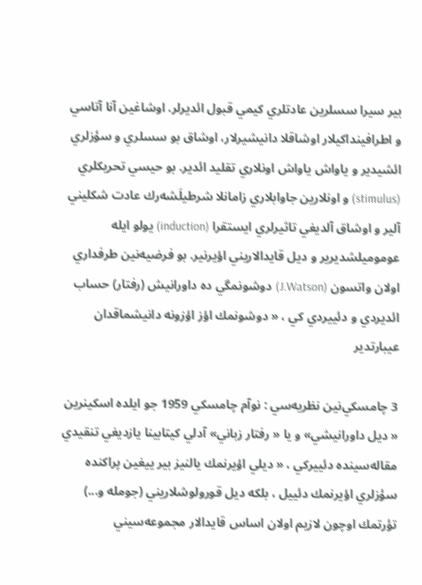بير سيرا سسلرين عادتلري كيمي قبول ائديرلر. اوشاغين آنا آتاسي و اطرافينداكيلار اوشاقلا دانيشيرلار، اوشاق بو سسلري و سؤزلري ائشيدير و ياواش ياواش اونلاري تقليد ائدير. بو حيسي تحريكلري (stimulus) و اونلارين جاوابلاري زامانلا شرطيلَشه‌رك عادت شكليني آلير و اوشاق آلديغي تاثيرلري ايستقرا (induction) يولو ايله عوموميلشديرير و ديل قايدالاريني اؤيرنير. بو فرضيه‌نين طرفداري اولان واتسون (J.Watson) دوشونمگي ده داورانيش (رفتار) حساب ائديردي و دئييردي كي ، « دوشونمك اؤز اؤزونه دانيشماقدان عيبارتدير

3 چامسكي‌نين نظريه‌سي : نوآم چامسكي 1959 جو ايلده اسكينرين « ديل داورانيشي» و يا « رفتار زباني» آدلي كيتابينا يازديغي تنقيدي مقاله‌سينده دئييركي ، « ديلي اؤيرنمك يالنيز بير ييغين پراكنده سؤزلري اؤيرنمك دئييل ، بلكه ديل قورولوشلاريني (جومله و...) تؤرتمك اوچون لازيم اولان اساس قايدالار مجموعه‌سيني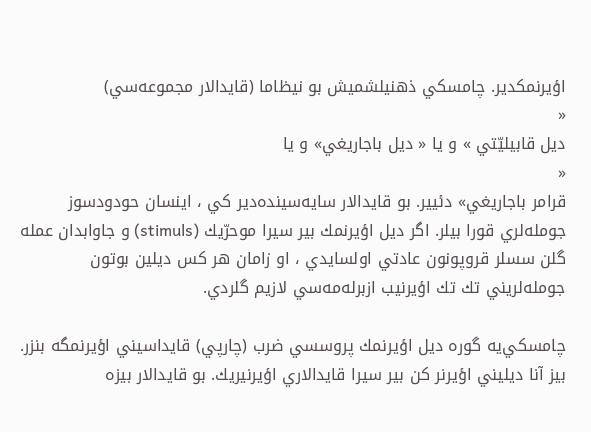اؤيرنمكدير. چامسكي ذهنيلشميش بو نيظاما (قايدالار مجموعه‌سي)
«
ديل قابيليّتي » و يا « ديل باجاريغي» و يا
«
قرامر باجاريغي» دئيير. بو قايدالار سايه‌سينده‌دير كي ، اينسان حودودسوز جومله‌لري قورا بيلر. اگر ديل اؤيرنمك بير سيرا موحرّيك (stimuls) و جاوابدان عمله گلن سسلر قروپونون عادتي اولسايدي ، او زامان هر كس ديلين بوتون جومله‌لريني تك تك اؤيرنيب ازبرله‌مه‌سي لازيم گلردي.

چامسكي‌يه گوره ديل اؤيرنمك پروسسي ضرب (چارپي) قايداسيني اؤيرنمگه‌ بنزر. بيز آنا ديليني اؤيرنر كن بير سيرا قايدالاري اؤيرنيريك. بو قايدالار بيزه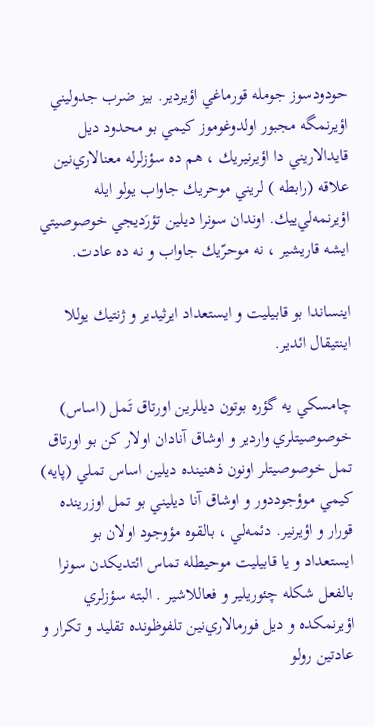حودودسوز جومله قورماغي اؤيردير. بيز ضرب جدوليني اؤيرنمگه مجبور اولدوغوموز كيمي بو محدود ديل قايدالاريني دا اؤيرنيريك ، هم ده سؤزلرله معنالاري‌نين علاقه (رابطه ) لريني موحريك جاواب يولو ايله اؤيرنمه‌لي‌ييك. اوندان سونرا ديلين تؤرَديجي خوصوصيتي ايشه قاريشير ، نه موحرّيك جاواب و نه ده عادت.

اينساندا بو قابيليت و ايستعداد ايرثيدير و ژنتيك يوللا اينتيقال ائدير.

چامسكي يه گؤره بوتون ديللرين اورتاق تَمل (اساس) خوصوصيتلري واردير و اوشاق آنادان اولار كن بو اورتاق تمل خوصوصيتلر اونون ذهنينده ديلين اساس تملي (پايه) كيمي موؤجوددور و اوشاق آنا ديليني بو تمل اوزرينده قورار و اؤيرنير. دئمه‌لي ، بالقوه مؤوجود اولان بو ايستعداد و يا قابيليت موحيطله تماس ائتديكدن سونرا بالفعل شكله چئوريلير و فعاللاشير . البته سؤزلري اؤيرنمكده و ديل فورمالاري‌نين تلفوظونده تقليد و تكرار و عادتين رولو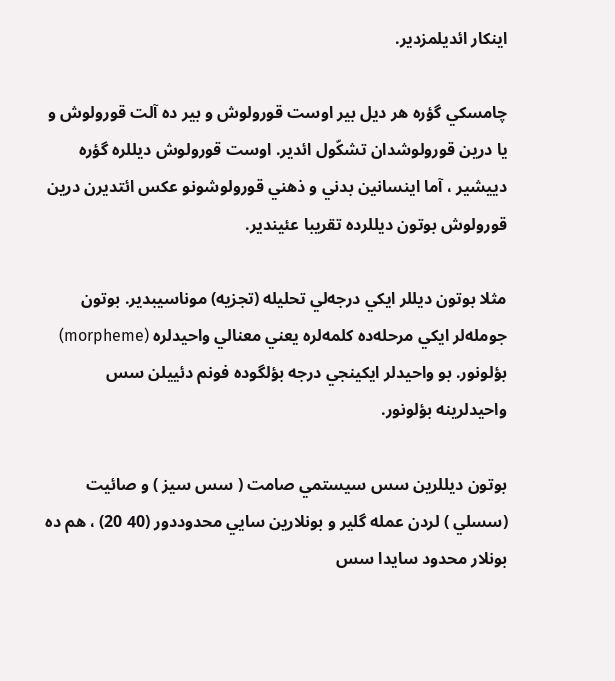اينكار ائديلمزدير.

چامسكي گؤره هر ديل بير اوست قورولوش و بير ده آلت قورولوش و يا درين قورولوشدان تشكّول ائدير. اوست قورولوش ديللره گؤره دييشير ، آما اينسانين بدني و ذهني قورولوشونو عكس ائتديرن درين قورولوش بوتون ديللرده تقريبا عئيندير.

مثلا بوتون ديللر ايكي درجه‌لي تحليله (تجزيه) موناسيبدير. بوتون جومله‌لر ايكي مرحله‌ده كلمه‌لره يعني معنالي واحيدلره (morpheme) بؤلونور. بو واحيدلر ايكينجي درجه بؤلگوده فونم دئييلن سس واحيدلرينه بؤلونور.

بوتون ديللرين سس سيستمي صامت ( سس سيز ) و صائيت (سسلي ) لردن عمله گلير و بونلارين سايي محدوددور (40 20) ، هم ده بونلار محدود سايدا سس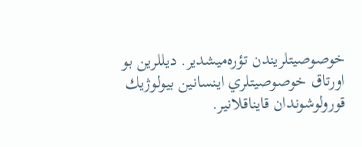خوصوصيتلريندن تؤره‌ميشدير. ديللرين بو اورتاق خوصوصيتلري اينسانين بيولوژيك قورولوشوندان قايناقلانير.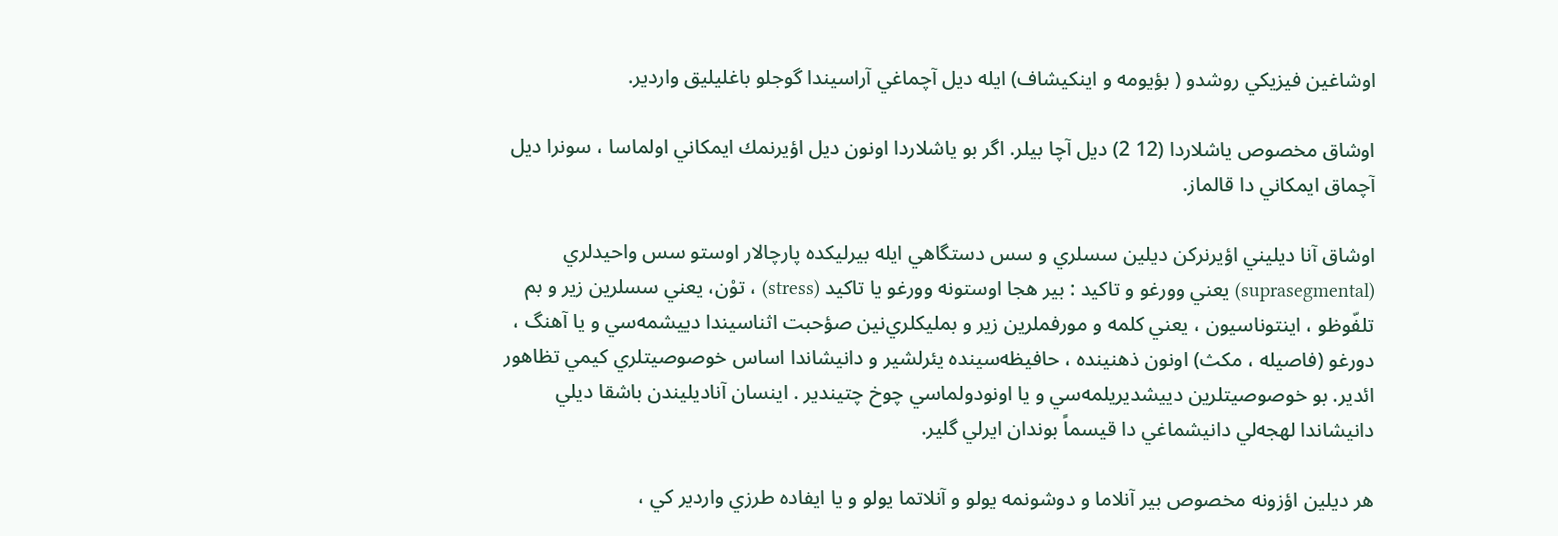اوشاغين فيزيكي روشدو ( بؤيومه و اينكيشاف) ايله ديل آچماغي آراسيندا گوجلو باغليليق واردير.

اوشاق مخصوص ياشلاردا (12 2) ديل آچا بيلر. اگر بو ياشلاردا اونون ديل اؤيرنمك ايمكاني اولماسا ، سونرا ديل آچماق ايمكاني دا قالماز.

اوشاق آنا ديليني اؤيرنركن ديلين سسلري و سس دستگاهي ايله بيرليكده پارچالار اوستو سس واحيدلري (suprasegmental) يعني وورغو و تاكيد : بير هجا اوستونه وورغو يا تاكيد (stress) ، توْن، يعني سسلرين زير و بم تلفّوظو ، اينتوناسيون ، يعني كلمه و مورفملرين زير و بمليكلري‌نين صؤحبت اثناسيندا دييشمه‌سي و يا آهنگ ، دورغو (فاصيله ، مكث) اونون ذهنينده ، حافيظه‌سينده يئرلشير و دانيشاندا اساس خوصوصيتلري كيمي تظاهور ائدير. بو خوصوصيتلرين دييشديريلمه‌سي و يا اونودولماسي چوخ چتيندير . اينسان آناديليندن باشقا ديلي دانيشاندا لهجه‌لي دانيشماغي دا قيسماً بوندان ايرلي گلير.

هر ديلين اؤزونه مخصوص بير آنلاما و دوشونمه يولو و آنلاتما يولو و يا ايفاده طرزي واردير كي ،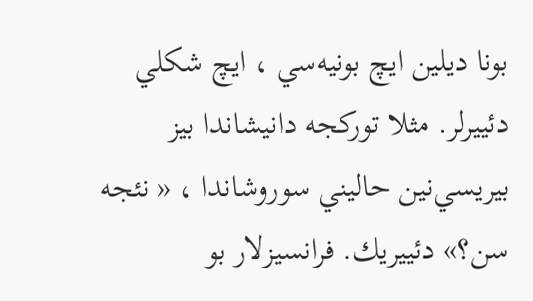بونا ديلين ايچ بونيه‌سي ، ايچ شكلي دئييرلر. مثلا توركجه دانيشاندا بيز بيريسي‌نين حاليني سوروشاندا ، « نئجه سن؟» دئييريك. فرانسيزلار بو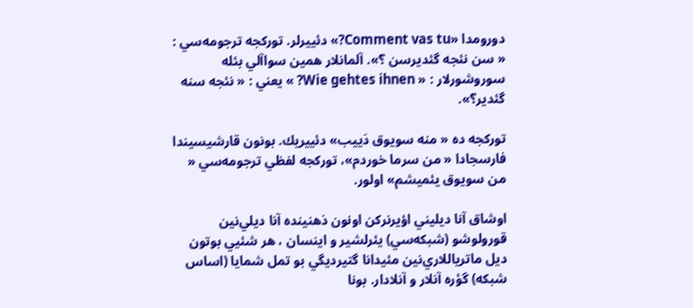دورومدا «Comment vas tu?» دئييرلر. توركجه ترجومه‌سي : « سن نئجه گئديرسن ؟». آلمانلار همين سواآلي بئله سوروشورلار : « Wie gehtes ihnen? » يعني : « نئجه سنه گئدير؟».

توركجه ده « منه سويوق دَييب» دئييريك. بونون قارشيسيندا فارسجادا « من سرما خوردم»، توركجه لفظي ترجومه‌سي « من سويوق يئميشم» اولور.

اوشاق آنا ديليني اؤيرنركن اونون ذهنينده آنا ديلي‌نين قورولوشو (شبكه‌سي) يئرلشير و اينسان ، هر شئيي بوتون ديل ماترياللاري‌نين مئيدانا گتيرديگي بو تمل شمايا (اساس شبكه) گؤره آنلار و آنلادار. بونا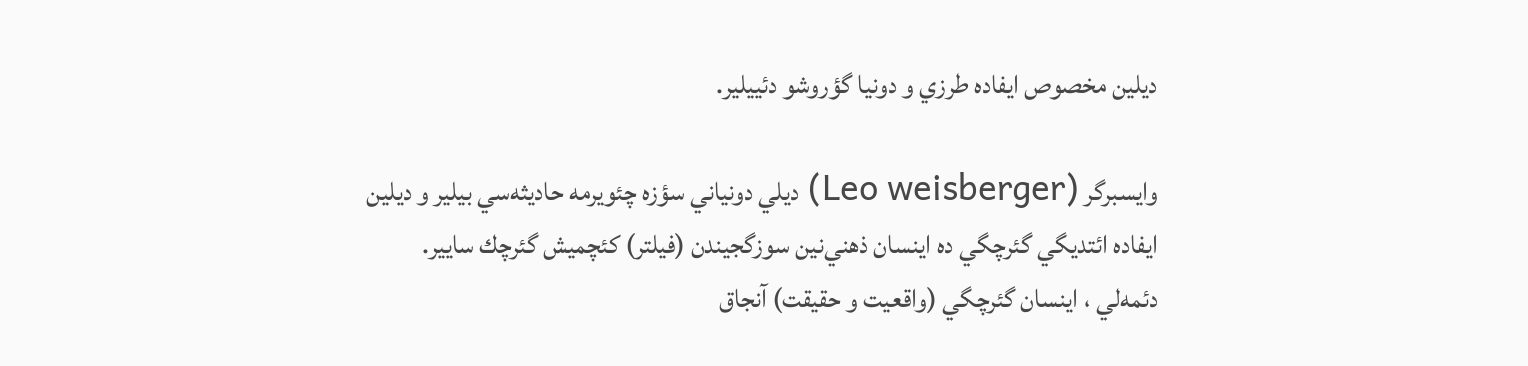ديلين مخصوص ايفاده طرزي و دونيا گؤروشو دئييلير.

وايسبرگر (Leo weisberger) ديلي دونياني سؤزه چئويرمه حاديثه‌سي بيلير و ديلين ايفاده ائتديگي گئرچگي ده اينسان ذهني‌نين سوزگجيندن (فيلتر) كئچميش گئرچك سايير. دئمه‌لي ، اينسان گئرچگي (واقعيت و حقيقت) آنجاق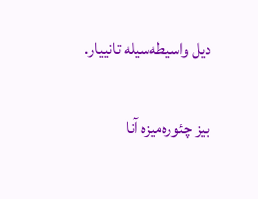ديل واسيطه‌سيله تانييار.

بيز چئوره‌ميزه آنا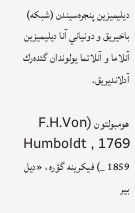ديليميزين پنجره‌سيندن (شبكه) باخيريق و دونياني آنا ديليميزين آنلاما و آنلاتما يولوندان گئده‌رك آدلانديريق.

هومبولتون (F.H.Von Humboldt , 1769 _ 1859) فيكرينه گؤره ، «ديل بير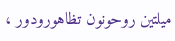ميلتين روحونون تظاهورودور ،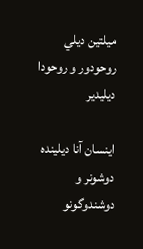ميلتين ديلي روحودور و روحودا ديليدير

اينسان آنا ديلينده دوشونر و دوشندوگونو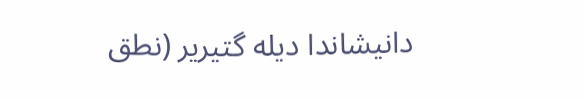دانيشاندا ديله گتيرير (نطق